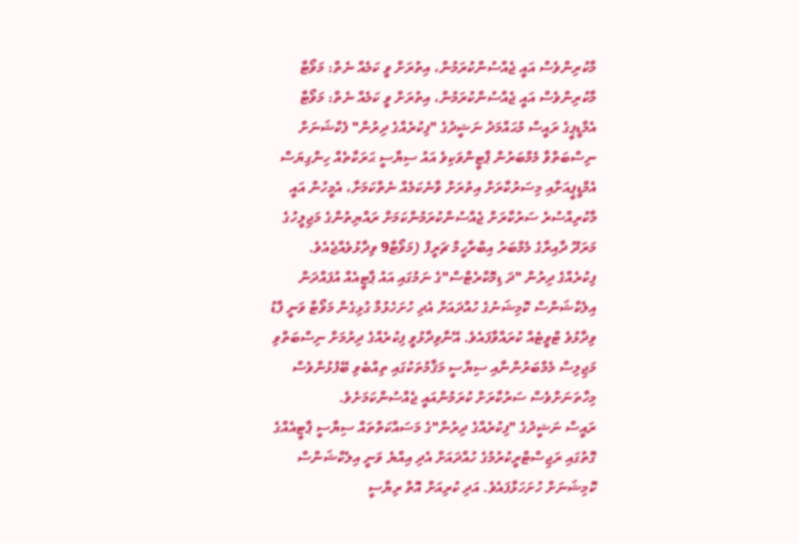މާކުރިންވެސް އައީ ޖެއްސުންކުރަމުން، އިތުރަށް ވީ ކަމެއް ނެތް: މަވޯޓާ
މާކުރިންވެސް އައީ ޖެއްސުންކުރަމުން، އިތުރަށް ވީ ކަމެއް ނެތް: މަވޯޓާ
އެމްޑީޕީގެ ރައީސް މުޙައްމަދު ނަޝީދުގެ "ފިކުރެއްގެ ދިރުން" ފެކްޝަނަށް ނިސްބަތްވާ މެމްބަރުން ޕާޓީންވަކިވެ އައު ސިޔާސީ ޙަރަކާތެއް ހިންގިޔަސް އެމްޑީޕީއަށާއި މިސަރުކާރަށް އިތުރަށް ވާނެކަމެއް ނެތްކަމަށާ، އެމީހުން އައީ މާކުރިއްސުރެ ސަރުކާރަށް ޖެއްސުންކުރަމުންކަމަށް ރައްޔިތުންގެ މަޖިލީހުގެ މަރަދޫ ދާއިރާގެ މެމްބަރު އިބްރާހީމް ޗަރީފް (މަވޯޓާ9 ވިދާޅުވެއްޖެއެވެ.
ފިކުރެއްގެ ދިރުން "ދަ ޑިމޮކްރެޓްސް"ގެ ނަމުގައި އައު ޕާޓީއެއް އުފައްދަން އިލެކްޝަންސް ކޮމިޝަނުގެ ހުއްދައަށް އެދި ހުށަހެޅުމާ ގުޅިގެން މަވޯޓާ ވަނީ ފާޑު ވިދާޅުވެ ޓްވީޓެއް ކުރައްވާފައެވެ. އޭނާވިދާޅުވީ ފިކުރެއްގެ ދިރުމަށް ނިސްބަތްވި މަޖިލިސް މެމްބަރުންނާއި ސިޔާސީ މަޤާމުތަކުގައި ތިއްބެވި ބޭފުޅުންވެސް މިހާތަނަށްވެސް ސަރުކާރަށް ކުރަމުންއައީ ޖެއްސުންކަމަށެވެ.
ރައީސް ނަޝީދުގެ "ފިކުރެއްގެ ދިރުން"ގެ މަސައްކަތްތައް ސިޔާސީ ޕާޓީއެއްގެ ގޮތުގައި ރަޖިސްޓްރީކުރުމުގެ ހުއްދައަށް އެދި އިއްޔެ ވަނީ އިލެކްޝަންސް ކޮމިޝަނަށް ހުށަހަޅާފައެވެ. އަދި ކުރިއަށް އޮތް ރިޔާސީ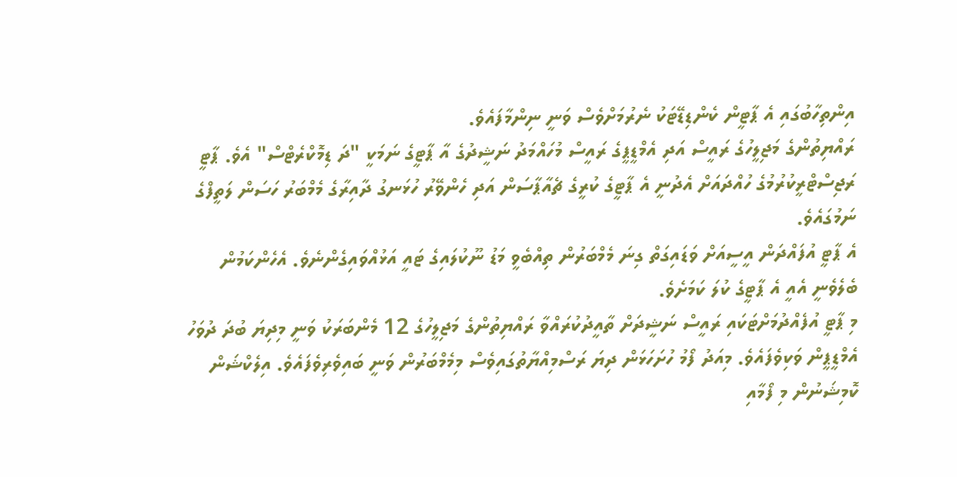އިންތިހާބުގައި އެ ޕާޓީން ކެންޑިޑޭޓަކު ނެރުމަށްވެސް ވަނީ ނިންމާފައެވެ.
ރައްޔިތުންގެ މަޖިލީހުގެ ރައީސް އަދި އެމްޑީޕީގެ ރައީސް މުހައްމަދު ނަޝީދުގެ އާ ޕާޓީގެ ނަމަކީ "ދަ ޑިމޮކްރެޓްސް" އެވެ. ޕާޓީ ރަޖިސްޓްރީކުރުމުގެ ހުއްދައަށް އެދުނީ އެ ޕާޓީގެ ކުރީގެ ޗެއާޕާސަން އަދި ހެންވޭރު ހުޅަނގު ދާއިރާގެ މެމްބަރު ހަސަން ލަތީފްގެ ނަމުގައެވެ.
އެ ޕާޓީ އުފައްދަން އީސީއަށް ވަޑައިގަތް ގިނަ މެމްބަރުން ތިއްބެވީ މަޑު ނޫކުލައިގެ ޓައީ އަޅުއްވައިގެންނެވެ. އެހެންކަމުން ބެލެވެނީ އެއީ އެ ޕާޓީގެ ކުލަ ކަމަށެވެ.
މި ޕާޓީ އުފެއްދުމަށްޓަކައި ރައީސް ނަޝީދަށް ތާއީދުކުރައްވާ ރައްޔިތުންގެ މަޖިލީހުގެ 12 މެންބަރަކު ވަނީ މިދިޔަ ބުދަ ދުވަހު އެމްޑީޕީން ވަކިވެފައެވެ. މިއަދު ފޯމު ހުށަހަޅަން ދިޔަ ރަސްމިއްޔާތުގައިވެސް މިމެމްބަރުން ވަނީ ބައިވެރިވެފައެވެ. އިލެކްޝަން ކޮމިޝަނުން މި ފޯމާއި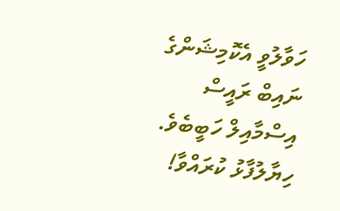ހަވާލުވީ އެކޮމިޝަންގެ ނައިބް ރައީސް އިސްމާއިލް ހަބީބެވެ.
ހިޔާލުފާޅު ކުރައްވާ!